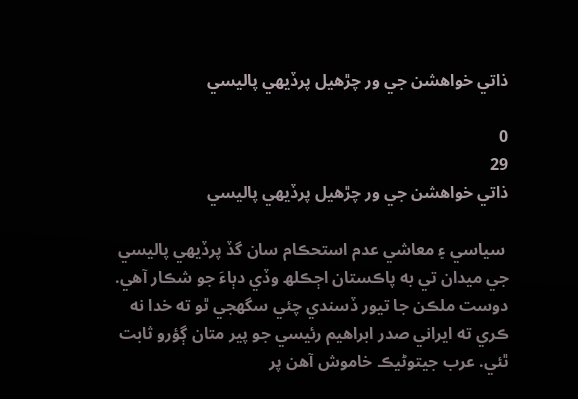ذاتي خواهشن جي ور چڙهيل پرڏيهي پاليسي

0
29
ذاتي خواهشن جي ور چڙهيل پرڏيهي پاليسي

 سياسي ۽ معاشي عدم استحڪام سان گڏ پرڏيهي پاليسي جي ميدان تي به پاڪستان اڄڪلھ وڏي دٻاءَ جو شڪار آهي. دوست ملڪن جا تيور ڏسندي چئي سگهجي ٿو ته خدا نه ڪري ته ايراني صدر ابراهيم رئيسي جو پير متان ڳؤرو ثابت ٿئي. عرب جيتوڻيڪ خاموش آهن پر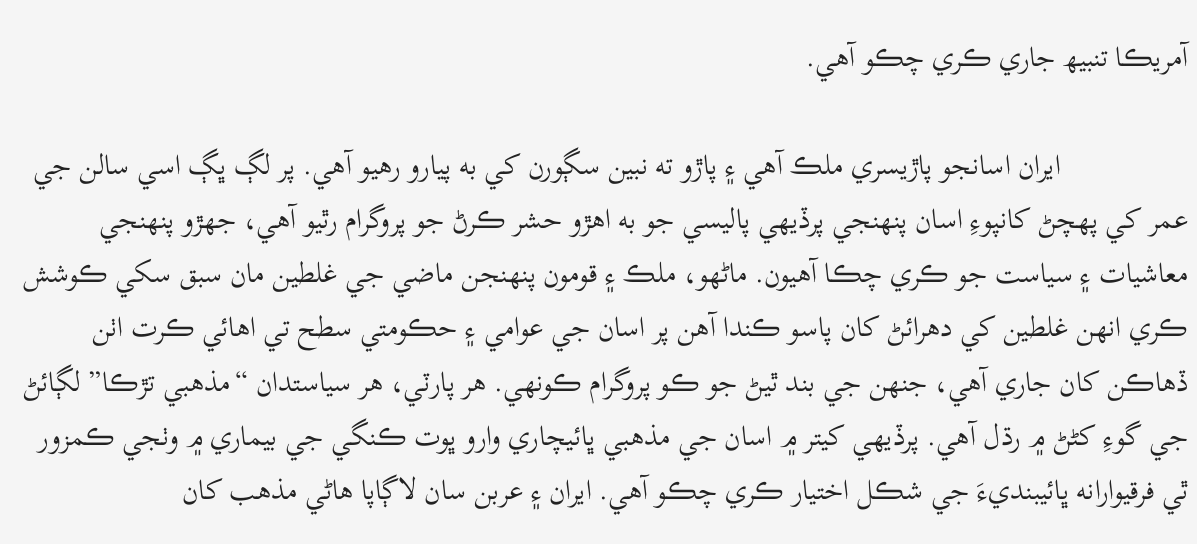آمريڪا تنبيھ جاري ڪري چڪو آهي.

                 ايران اسانجو پاڙيسري ملڪ آهي ۽ پاڙو ته نبين سڳورن کي به پيارو رهيو آهي. پر لڳ ڀڳ اسي سالن جي عمر کي پهچڻ کانپوءِ اسان پنهنجي پرڏيهي پاليسي جو به اهڙو حشر ڪرڻ جو پروگرام رٿيو آهي، جهڙو پنهنجي معاشيات ۽ سياست جو ڪري چڪا آهيون. ماڻهو، ملڪ ۽ قومون پنھنجن ماضي جي غلطين مان سبق سکي ڪوشش ڪري انهن غلطين کي دهرائڻ کان پاسو ڪندا آهن پر اسان جي عوامي ۽ حڪومتي سطح تي اهائي ڪرت اٺن ڏهاڪن کان جاري آهي، جنهن جي بند ٿيڻ جو ڪو پروگرام ڪونهي. هر پارٽي، هر سياستدان “مذهبي تڙڪا” لڳائڻ جي گوءِ کڻڻ ۾ رڌل آهي. پرڏيهي کيتر ۾ اسان جي مذهبي ڀائيچاري وارو ڀوت ڪنگي جي بيماري ۾ وٺجي ڪمزور ٿي فرقيوارانه ڀائيبنديءَ جي شڪل اختيار ڪري چڪو آهي. ايران ۽ عربن سان لاڳاپا هاڻي مذهب کان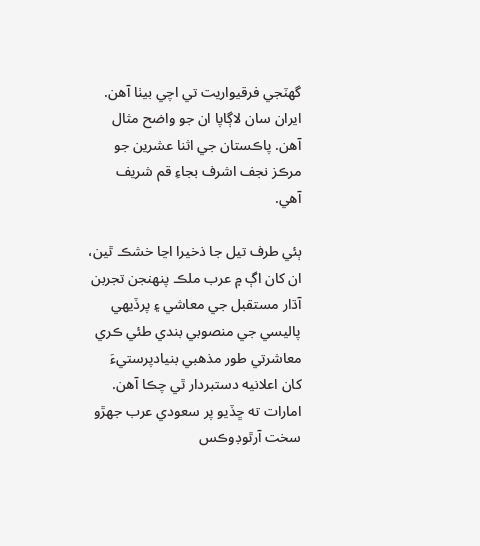گهٽجي فرقيواريت تي اچي بيٺا آهن. ايران سان لاڳاپا ان جو واضح مثال آهن. پاڪستان جي اثنا عشرين جو مرڪز نجف اشرف بجاءِ قم شريف آهي.

ٻئي طرف تيل جا ذخيرا اڃا خشڪ ٿين، ان کان اڳ ۾ عرب ملڪ پنھنجن تجربن آڌار مستقبل جي معاشي ۽ پرڏيهي پاليسي جي منصوبي بندي طئي ڪري معاشرتي طور مذهبي بنيادپرستيءَ کان اعلانيه دستبردار ٿي چڪا آهن. امارات ته ڇڏيو پر سعودي عرب جهڙو سخت آرٿوڊوڪس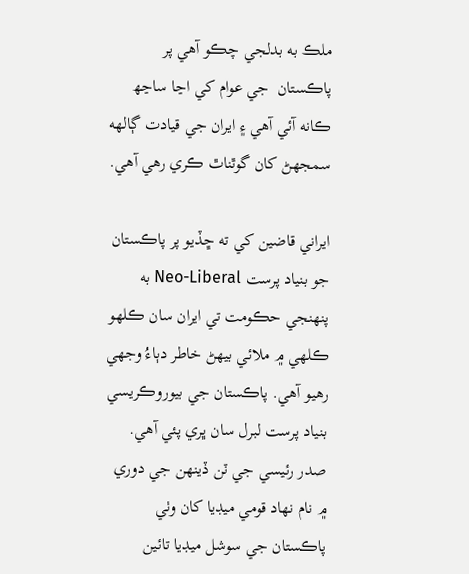ملڪ به بدلجي چڪو آهي پر پاڪستان  جي عوام کي اڃا ساڃھ ڪانه آئي آهي ۽ ايران جي قيادت ڳالهه سمجھڻ کان گوٿناٿ ڪري رهي آهي.

ايراني قاضين کي ته ڇڏيو پر پاڪستان جو بنياد پرست Neo-Liberal به پنهنجي حڪومت تي ايران سان ڪلهو ڪلهي ۾ ملائي بيهڻ خاطر دٻاءُ وجهي رهيو آهي. پاڪستان جي بيوروڪريسي بنياد پرست لبرل سان ڀري پئي آهي. صدر رئيسي جي ٽن ڏينهن جي دوري ۾ نام نهاد قومي ميڊيا کان وٺي پاڪستان جي سوشل ميڊيا تائين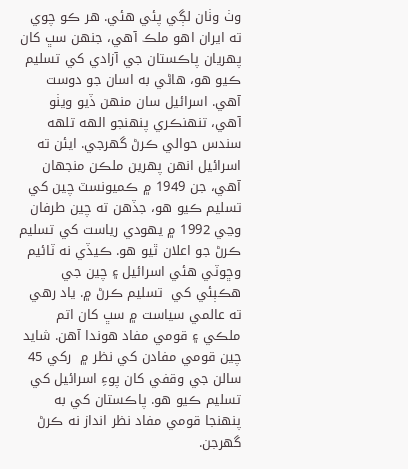وٺ وٺان لڳي پئي هئي. هر ڪو چوي ته ايران اهو ملڪ آهي، جنهن سڀ کان پهريان پاڪستان جي آزادي کي تسليم ڪيو هو، هاڻي به اسان جو دوست آهي. اسرائيل سان منهن ڏيو ويٺو آهي، تنهنڪري پنهنجو الهه تلهه سندس حوالي ڪرڻ گهرجي. ايئن ته اسرائيل انهن پهرين ملڪن منجهان آهي، جن 1949 ۾ ڪميونسٽ چين کي تسليم ڪيو هو، جڏهن ته چين طرفان وڃي 1992 ۾ يهودي رياست کي تسليم ڪرڻ جو اعلان ٿيو هو. ڪيڏي نه ٽائيم وڇوٽي هئي اسرائيل ۽ چين جي هڪٻئي کي  تسليم ڪرڻ ۾. ياد رهي ته عالمي سياست ۾ سڀ کان اتم ملڪي ۽ قومي مفاد هوندا آهن. شايد چين قومي مفادن کي نظر ۾  رکي 45 سالن جي وقفي کان پوءِ اسرائيل کي تسليم ڪيو هو. پاڪستان کي به پنهنجا قومي مفاد نظر انداز نه ڪرڻ گهرجن.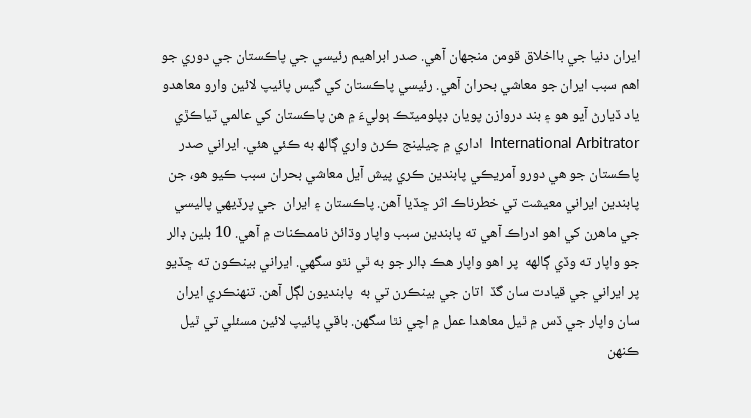ايران دنيا جي بااخلاق قومن منجهان آهي. صدر ابراهيم رئيسي جي پاڪستان جي دوري جو اهم سبب ايران جو معاشي بحران آهي. رئيسي پاڪستان کي گيس پائيپ لائين وارو معاهدو ياد ڏيارڻ آيو هو ۽ بند دروازن پويان ڊپلوميٽڪ ٻوليءَ ۾ هن پاڪستان کي عالمي ٽياڪڙي International Arbitrator  اداري ۾ چيلينج ڪرڻ واري ڳالھ به ڪئي هئي. ايراني صدر پاڪستان جو هي دورو آمريڪي پابندين ڪري پيش آيل معاشي بحران سبب ڪيو هو، جن پابندين ايراني معيشت تي خطرناڪ اثر ڇڏيا آهن. پاڪستان ۽ ايران  جي پرڏيهي پاليسي جي ماهرن کي اهو ادراڪ آهي ته پابندين سبب واپار وڌائڻ ناممڪنات ۾ آهي. 10 بلين ڊالر جو واپار ته وڏي ڳالهه  پر اهو واپار هڪ ڊالر جو به ٿي نٿو سگهي. ايراني بينڪون ته ڇڏيو پر ايراني جي قيادت سان گڏ  اتان جي بينڪرن تي به  پابنديون لڳل آهن. تنهنڪري ايران سان واپار جي ڏس ۾ ٿيل معاهدا عمل ۾ اچي نٿا سگھن. باقي پائيپ لائين مسئلي تي ٿيل ڪنهن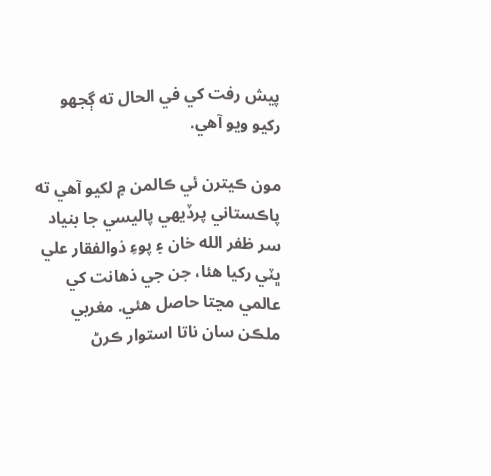پيش رفت کي في الحال ته ڳجهو رکيو ويو آهي.

مون ڪيترن ئي ڪالمن ۾ لکيو آهي ته پاڪستاني پرڏيهي پاليسي جا بنياد سر ظفر الله خان ۽ پوءِ ذوالفقار علي ڀٽي رکيا هئا، جن جي ذهانت کي عالمي مڃتا حاصل هئي. مغربي ملڪن سان ناتا استوار ڪرڻ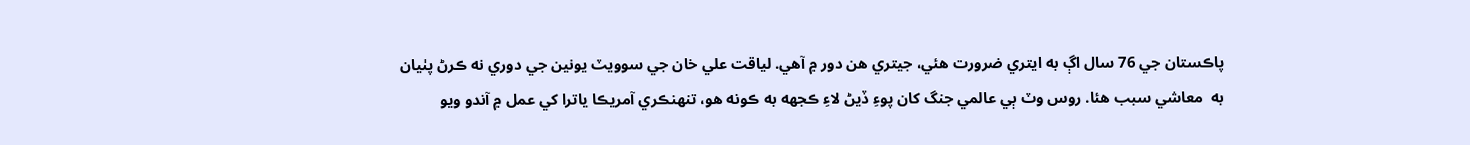پاڪستان جي 76 سال اڳ به ايتري ضرورت هئي، جيتري هن دور ۾ آهي. لياقت علي خان جي سوويٽ يونين جي دوري نه ڪرڻ پٺيان به  معاشي سبب هئا. روس وٽ ٻي عالمي جنگ کان پوءِ ڏيڻ لاءِ ڪجهه به ڪونه هو، تنهنڪري آمريڪا ياترا کي عمل ۾ آندو ويو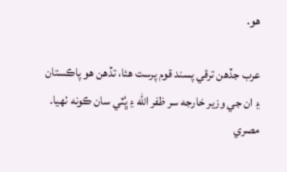هو.

عرب جڏهن ترقي پسند قوم پرست هئا، تڏهن هو پاڪستان ۽ ان جي وزير خارجه سر ظفر الله ۽ ڀُٽي سان ڪونه ٺهيا. مصري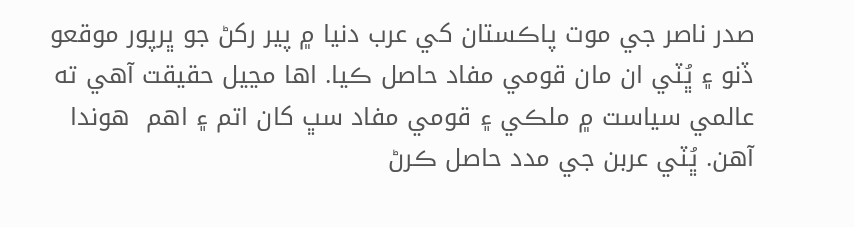صدر ناصر جي موت پاڪستان کي عرب دنيا ۾ پير رکڻ جو ڀرپور موقعو ڏنو ۽ ڀُٽي ان مان قومي مفاد حاصل ڪيا. اها مڃيل حقيقت آهي ته عالمي سياست ۾ ملڪي ۽ قومي مفاد سڀ کان اتم ۽ اهم  هوندا آهن. ڀُٽي عربن جي مدد حاصل ڪرڻ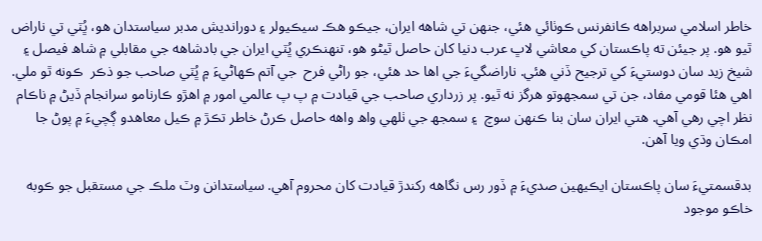خاطر اسلامي سربراهه ڪانفرنس ڪوٺائي هئي، جنهن تي شاهه ايران، جيڪو هڪ سيڪيولر ۽ دورانديش مدبر سياستدان هو، ڀُٽي تي ناراض ٿيو هو. پر جيئن ته پاڪستان کي معاشي لاڀ عرب دنيا کان حاصل ٿيڻو هو، تنهنڪري ڀُٽي ايران جي بادشاهه جي مقابلي ۾ شاھ فيصل ۽ شيخ زيد سان دوستيءَ کي ترجيح ڏني هئي. ناراضگيءَ جي اها حد هئي، جو راڻي فرح  جي آتم ڪهاڻيءَ ۾ ڀُٽي صاحب جو ذڪر  ڪونه ٿو ملي. اهي هئا قومي مفاد، جن تي سمجهوتو هرگز نه ٿيو. پر زرداري صاحب جي قيادت ۾ پ پ عالمي امور ۾ اھڙو ڪارنامو سرانجام ڏيڻ ۾ ناڪام نظر اچي رهي آهي. هتي ايران سان بنا ڪنهن سوچ  ۽ سمجھ جي ٺلهي واھ واهه حاصل ڪرڻ خاطر تڪڙ ۾ ڪيل معاهدو ڳچيءَ ۾ پوڻ جا امڪان وڌي ويا آهن.

بدقسمتيءَ سان پاڪستان ايڪيهين صديءَ ۾ ڏور رس نگاهه رکندڙ قيادت کان محروم آهي. سياستدانن وٽ ملڪ جي مستقبل جو ڪوبه خاڪو موجود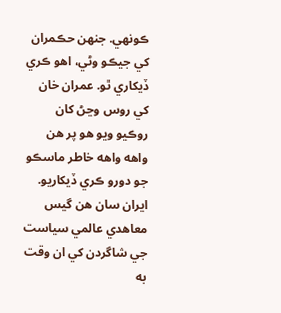ڪونھي. جنهن حڪمران کي جيڪو وڻي، اهو ڪري ڏيکاري ٿو. عمران خان کي روس وڃڻ کان روڪيو ويو هو پر هن واهه واهه خاطر ماسڪو جو دورو ڪري ڏيکاريو. ايران سان هن گيس معاهدي عالمي سياست جي شاگردن کي ان وقت به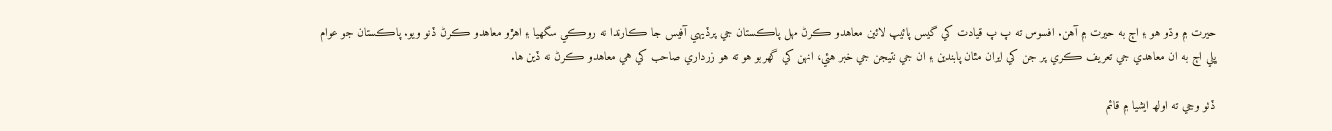حيرت ۾ وڌو هو ۽ اڄ به حيرت ۾ آهن. افسوس ته پ پ قيادت کي گيس پائيپ لائين معاهدو ڪرڻ مهل پاڪستان جي پرڏيهي آفيس جا ڪارندا نه روڪي سگهيا ۽ اهڙو معاهدو ڪرڻ ڏنو ويو. پاڪستان جو عوام ڀلي اڄ به ان معاهدي جي تعريف ڪري پر جن کي ايران مٿان پابندين ۽ ان جي نتيجن جي خبر هئي، انهن کي گهربو هو ته هو زرداري صاحب کي هي معاهدو ڪرڻ نه ڏين ها.

ڏٺو وڃي ته اولھ ايشيا ۾ قائم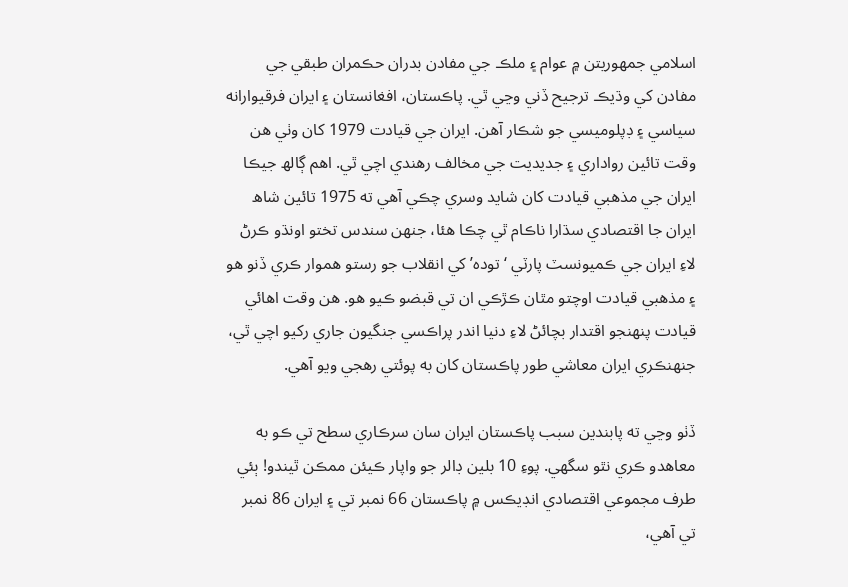اسلامي جمهوريتن ۾ عوام ۽ ملڪ جي مفادن بدران حڪمران طبقي جي مفادن کي وڌيڪ ترجيح ڏني وڃي ٿي. پاڪستان، افغانستان ۽ ايران فرقيوارانه سياسي ۽ ڊپلوميسي جو شڪار آهن. ايران جي قيادت 1979 کان وٺي هن وقت تائين رواداري ۽ جديديت جي مخالف رهندي اچي ٿي. اهم ڳالھ جيڪا ايران جي مذهبي قيادت کان شايد وسري چڪي آهي ته 1975 تائين شاھ ايران جا اقتصادي سڌارا ناڪام ٿي چڪا هئا، جنهن سندس تختو اونڌو ڪرڻ لاءِ ايران جي ڪميونسٽ پارٽي ‘توده’ کي انقلاب جو رستو هموار ڪري ڏنو هو ۽ مذهبي قيادت اوچتو مٿان ڪڙڪي ان تي قبضو ڪيو هو. هن وقت اهائي قيادت پنهنجو اقتدار بچائڻ لاءِ دنيا اندر پراڪسي جنگيون جاري رکيو اچي ٿي، جنهنڪري ايران معاشي طور پاڪستان کان به پوئتي رهجي ويو آهي.

ڏٺو وڃي ته پابندين سبب پاڪستان ايران سان سرڪاري سطح تي ڪو به معاهدو ڪري نٿو سگهي. پوءِ 10 بلين ڊالر جو واپار ڪيئن ممڪن ٿيندو! ٻئي طرف مجموعي اقتصادي انڊيڪس ۾ پاڪستان 66 نمبر تي ۽ ايران 86 نمبر تي آهي،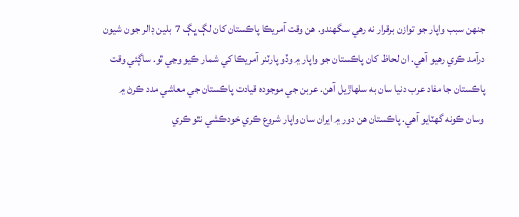جنهن سبب واپار جو توازن برقرار نه رهي سگهندو. هن وقت آمريڪا پاڪستان کان لڳ ڀڳ 7  بلين ڊالر جون شيون درآمد ڪري رهيو آهي. ان لحاظ کان پاڪستان جو واپار ۾ وڏو پارٽنر آمريڪا کي شمار ڪيو وڃي ٿو. ساڳئي وقت پاڪستان جا مفاد عرب دنيا سان به سلهاڙيل آهن. عربن جي موجوده قيادت پاڪستان جي معاشي مدد ڪرڻ ۾ وسان ڪونه گهٽايو آهي. پاڪستان هن دور ۾ ايران سان واپار شروع ڪري خودڪشي نٿو ڪري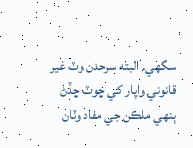سگهي. البته سرحدن وٽ غير قانوني واپار کي ڇوٽ ڇڏڻ ٻنهي ملڪن جي مفاد وٽان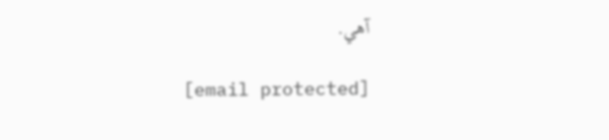آهي.

[email protected]